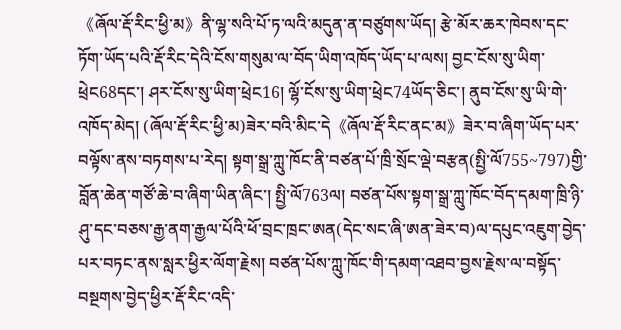《ཞོལ་རྡོ་རིང་ཕྱི་མ》ནི་ལྷ་སའི་པོ་ཏ་ལའི་མདུན་ན་བཙུགས་ཡོད། རྩེ་མོར་ཆར་ཁེབས་དང་ཏོག་ཡོད་པའི་རྡོ་རིང་དེའི་ངོས་གསུམ་ལ་བོད་ཡིག་འཁོད་ཡོད་པ་ལས། བྱང་ངོས་སུ་ཡིག་ཕྲེང68དང་། ཤར་ངོས་སུ་ཡིག་ཕྲེང16། ལྷོ་ངོས་སུ་ཡིག་ཕྲེང74ཡོད་ཅིང་། ནུབ་ངོས་སུ་ཡི་གེ་འཁོད་མེད། (ཞོལ་རྡོ་རིང་ཕྱི་མ)ཟེར་བའི་མིང་དེ《ཞོལ་རྡོ་རིང་ནང་མ》ཟེར་བ་ཞིག་ཡོད་པར་བལྟོས་ནས་བཏགས་པ་རེད། སྟག་སྒྲ་ཀླུ་ཁོང་ནི་བཙན་པོ་ཁྲི་སྲོང་ལྡེ་བརྩན(སྤྱི་ལོ755~797)གྱི་བློན་ཆེན་གཙོ་ཆེ་བ་ཞིག་ཡིན་ཞིང་། སྤྱི་ལོ763ལ། བཙན་པོས་སྟག་སྒྲ་ཀླུ་ཁོང་བོད་དམག་ཁྲི་ཉི་ཤུ་དང་བཅས་རྒྱ་ནག་རྒྱལ་པོའི་ཕོ་བྲང་ཁྲང་ཨན(དེང་སང་ཞི་ཨན་ཟེར་བ)ལ་དཔུང་འཇུག་བྱེད་པར་བཏང་ནས་སླར་ཕྱིར་ལོག་རྗེས། བཙན་པོས་ཀླུ་ཁོང་གི་དམག་འཐབ་བྱས་རྗེས་ལ་བསྟོད་བསྔགས་བྱེད་ཕྱིར་རྡོ་རིང་འདི་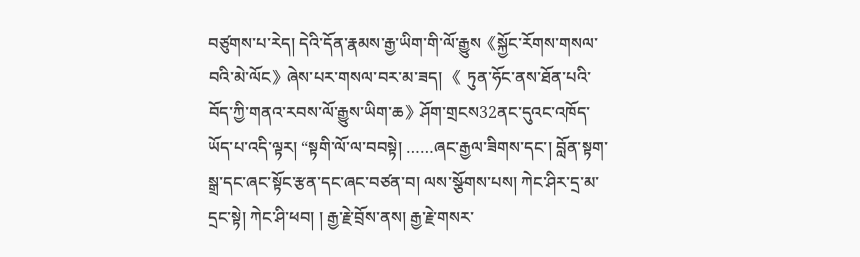བཙུགས་པ་རེད། དེའི་དོན་རྣམས་རྒྱ་ཡིག་གི་ལོ་རྒྱུས《སྐྱོང་རོགས་གསལ་བའི་མེ་ལོང》ཞེས་པར་གསལ་བར་མ་ཟད། 《 ཏུན་ཧོང་ནས་ཐོན་པའི་བོད་ཀྱི་གནའ་རབས་ལོ་རྒྱུས་ཡིག་ཆ》ཤོག་གྲངས32ནང་དུའང་འཁོད་ཡོད་པ་འདི་ལྟར། “སྟགི་ལོ་ལ་བབསྟེ། ……ཞང་རྒྱལ་ཟིགས་དང་། བློན་སྟག་སྒྲ་དང་ཞང་སྟོང་རྩན་དང་ཞང་བཙན་བ། ལས་སྩོགས་པས། ཀེང་ཤིར་དྲ་མ་དྲང་སྟེ། ཀེང་ཤི་ཕབ། ། རྒྱ་རྗེ་བྲོས་ནས། རྒྱ་རྗེ་གསར་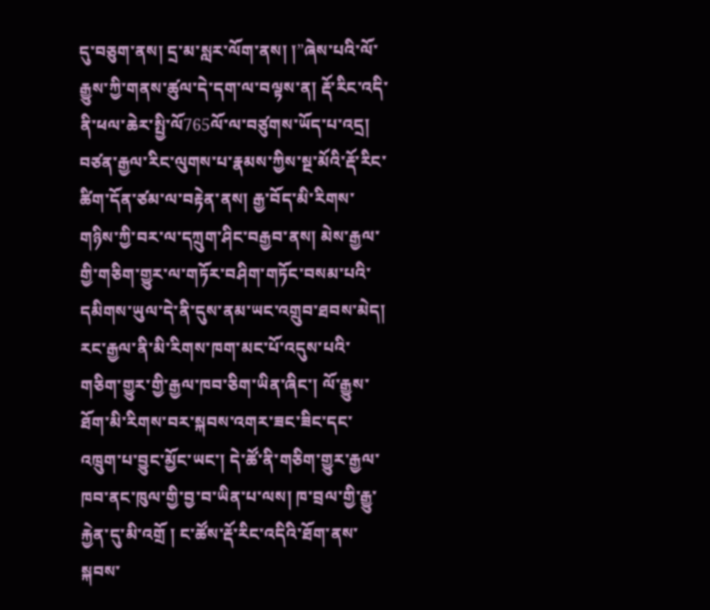དུ་བཅུག་ནས། དྲ་མ་སླར་ལོག་ནས། །”ཞེས་པའི་ལོ་རྒྱུས་ཀྱི་གནས་ཚུལ་དེ་དག་ལ་བལྟས་ན། རྡོ་རིང་འདི་ནི་ཕལ་ཆེར་སྤྱི་ལོ765ལོ་ལ་བཙུགས་ཡོད་པ་འདྲ། བཙན་རྒྱལ་རིང་ལུགས་པ་རྣམས་ཀྱིས་སྔ་མོའི་རྡོ་རིང་ཚིག་དོན་ཙམ་ལ་བརྟེན་ནས། རྒྱ་བོད་མི་རིགས་གཉིས་ཀྱི་བར་ལ་དཀྲུག་ཤིང་བརྒྱབ་ནས། མེས་རྒྱལ་གྱི་གཅིག་གྱུར་ལ་གཏོར་བཤིག་གཏོང་བསམ་པའི་དམིགས་ཡུལ་དེ་ནི་དུས་ནམ་ཡང་འགྲུབ་ཐབས་མེད། རང་རྒྱལ་ནི་མི་རིགས་ཁག་མང་པོ་འདུས་པའི་གཅིག་གྱུར་གྱི་རྒྱལ་ཁབ་ཅིག་ཡིན་ཞིང་། ལོ་རྒྱུས་ཐོག་མི་རིགས་བར་སྐབས་འགར་ཟང་ཟིང་དང་འཁྲུག་པ་བྱུང་མྱོང་ཡང་། དེ་ཚོ་ནི་གཅིག་གྱུར་རྒྱལ་ཁབ་ནང་ཁུལ་གྱི་བྱ་བ་ཡིན་པ་ལས། ཁ་བྲལ་གྱི་རྒྱུ་རྐྱེན་དུ་མི་འགྲོ ། ང་ཚོས་རྡོ་རིང་འདིའི་ཐོག་ནས་སྐབས་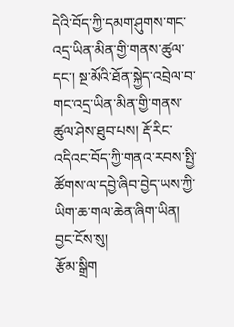དེའི་བོད་ཀྱི་དམག་ཤུགས་གང་འདྲ་ཡིན་མིན་གྱི་གནས་ཚུལ་དང་། སྔ་མོའི་ཐོན་སྐྱེད་འབྲེལ་བ་གང་འདྲ་ཡིན་མིན་གྱི་གནས་ཚུལ་ཤེས་ཐུབ་པས། རྡོ་རིང་འདིའང་བོད་ཀྱི་གནའ་རབས་སྤྱི་ཚོགས་ལ་དབྱེ་ཞིབ་བྱེད་ཡས་ཀྱི་ཡིག་ཆ་གལ་ཆེན་ཞིག་ཡིན།
བྱང་ངོས་སུ།
རྩོམ་སྒྲིག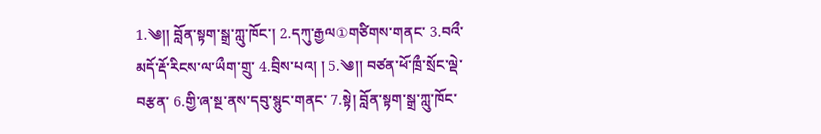1.༄།། བློན་སྟག་སྒྲ་ཀླུ་ཁོང་། 2.དཀུ་རྒྱལ①གཙིགས་གནང་ 3.བའྀ་མདོ་རྡོ་རིངས་ལ་ཡྀག་གྲུ་ 4.བྲིས་པའ། ། 5.༄།། བཙན་ཕོ་ཁྲྀ་སྲོང་ལྡེ་བརྩན་ 6.གྱི་ཞ་སྔ་ནས་དབུ་སྙུང་གནང་ 7.སྟེ། བློན་སྟག་སྒྲ་ཀླུ་ཁོང་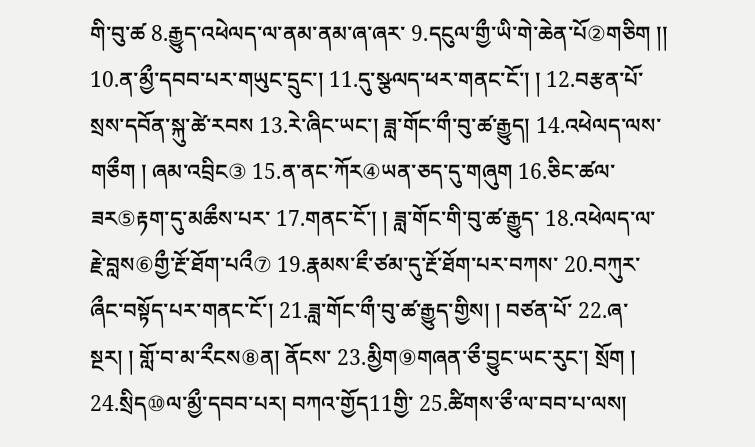གི་བུ་ཚ 8.རྒྱུད་འཕེལད་ལ་ནམ་ནམ་ཞ་ཞར་ 9.དངུལ་གྱྀ་ཡི་གེ་ཆེན་པོ②གཅིག །། 10.ན་མྱྀ་དབབ་པར་གཡུང་དྲུང་། 11.དུ་སྩལད་ཕར་གནང་ངོ་། ། 12.བརྩན་པོ་སྲས་དབོན་སྐུ་ཚེ་རབས 13.རེ་ཞིང་ཡང་། ཟླ་གོང་གྀ་བུ་ཚ་རྒྱུད། 14.འཕེལད་ལས་གཅྀག ། ཞམ་འབྲིང③ 15.ན་ནང་ཀོར④ཡན་ཅད་དུ་གཞུག 16.ཅིང་ཚལ་ཟར⑤རྟག་དུ་མཆྀས་པར་ 17.གནང་ངོ་། ། ཟླ་གོང་གི་བུ་ཚ་རྒྱུད་ 18.འཕེལད་ལ་རྗེ་བླས⑥གྱྀ་རྔོ་ཐོག་པའྀ⑦ 19.རྣམས་ཇྀ་ཙམ་དུ་རྔོ་ཐོག་པར་བཀས་ 20.བཀུར་ཞྀང་བསྟོད་པར་གནང་ངོ་། 21.ཟླ་གོང་གྀ་བུ་ཚ་རྒྱུད་གྱིས། ། བཙན་པོ་ 22.ཞ་སྔར། ། གློ་བ་མ་རྀངས⑧ན། ནོངས་ 23.མྱིག⑨གཞན་ཅྀ་བྱུང་ཡང་རུང་། སྲོག ། 24.སྲིད⑩ལ་མྱྀ་དབབ་པར། བཀའ་གྱོད11གྱི་ 25.ཚིགས་ཅྀ་ལ་བབ་པ་ལས།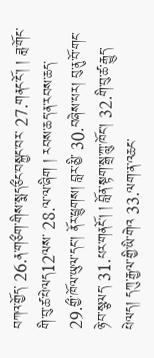བཀའ་གྱོད་ 26.ན་གཅྀག་གིས་སྨད་ཅྀང་བསྐྱང་བར་ 27.གནང་ངོ་། ། ཟླ་གོང་གི་བུ་ཚ་པེལད12ལས་ 28.ལ་ལ་ཞིག ། རབས་ཆད་ན་རབས་ཆད་ 29.གྱྀ་ཁོལ་ཡུལ་དང་། ནོར་ཕྱུགས། བླར་མྱི་ 30.བཞེས་པར། བུ་ནུ་བོ་གང་ཉེ་བ་སྩལད་ 31.པར་གནངོ། ། བློན་སྟག་སྒྲ་ཀླུ་ཁོང་། 32.གི་བུ་ཚ་རྒྱུད་པེལད། དཀུ་རྒྱལ་གྱི་ཡི་གེའ 33.ལག་ན་འཆང་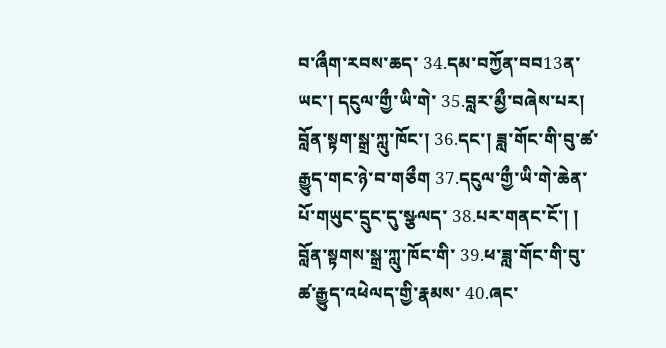བ་ཞྀག་རབས་ཆད་ 34.དམ་བཀྱོན་བབ13ན་ཡང་། དངུལ་གྱྀ་ཡི་གེ་ 35.བླར་མྱྀ་བཞེས་པར། བློན་སྟག་སྒྲ་ཀླུ་ཁོང་། 36.དང་། ཟླ་གོང་གི་བུ་ཚ་རྒྱུད་གང་ཉེ་བ་གཅྀག 37.དངུལ་གྱྀ་ཡི་གེ་ཆེན་པོ་གཡུང་དྲུང་དུ་སྩལད་ 38.པར་གནང་ངོ་། ། བློན་སྟགས་སྒྲ་ཀླུ་ཁོང་གི་ 39.ཕ་ཟླ་གོང་གི་བུ་ཚ་རྒྱུད་འཕེལད་གྱི་རྣམས་ 40.ཞང་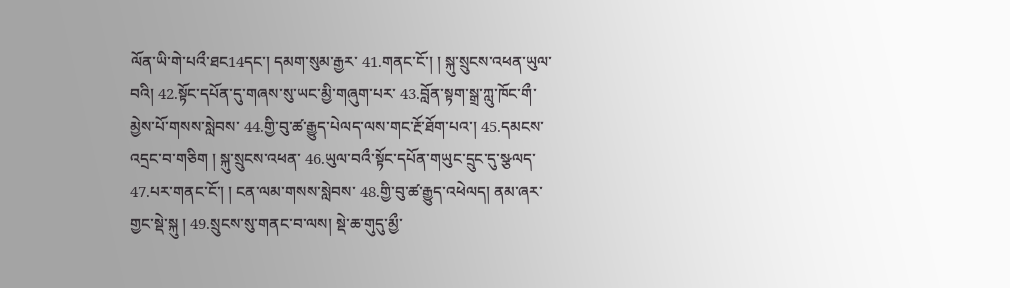ལོན་ཡི་གེ་པའྀ་ཐང14དང་། དམག་སུམ་རྒྱར་ 41.གནང་ངོ་། ། སྐུ་སྲུངས་འཕན་ཡུལ་བའི། 42.སྟོང་དཔོན་དུ་གཞས་སུ་ཡང་མྱི་གཞུག་པར་ 43.བློན་སྟག་སྒྲ་ཀླུ་ཁོང་གྀ་མྱེས་པོ་གསས་སླེབས་ 44.གྱི་བུ་ཚ་རྒྱུད་པེལད་ལས་གང་རྔོ་ཐོག་པའ་། 45.དམངས་འདྲང་བ་གཅིག ། སྐུ་སྲུངས་འཕན་ 46.ཡུལ་བའྀ་སྟོང་དཔོན་གཡུང་དྲུང་དུ་སྩལད་ 47.པར་གནང་ངོ་། ། ངན་ལམ་གསས་སླེབས་ 48.གྱི་བུ་ཚ་རྒྱུད་འཕེལད། ནམ་ཞར་གྱང་སྡེ་སྐུ ། 49.སྲུངས་སུ་གནང་བ་ལས། སྡེ་ཆ་གུདུ་མྱྀ་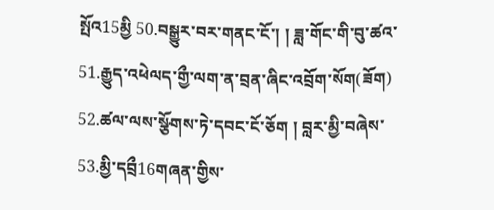སྤོའ15མྱི 50.བསྒྱུར་བར་གནང་ངོ་། ། ཟླ་གོང་གི་བུ་ཚའ་ 51.རྒྱུད་འཕེལད་གྱྀ་ལག་ན་བྲན་ཞིང་འབྲོག་སོག(ཟོག) 52.ཚལ་ལས་སྩོགས་ཏེ་དབང་ངོ་ཅོག ། བླར་མྱི་བཞེས་ 53.མྱི་དབྲྀ16གཞན་གྱིས་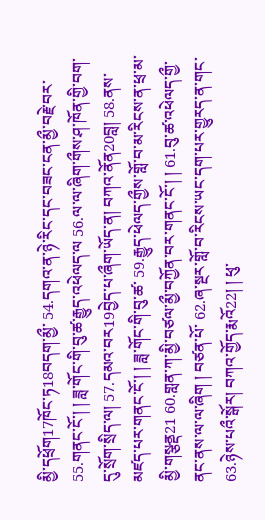མྱི་དཕྲོག17ཁོང་ཏ18བདག་མྱྀ་ 54.དགའ་ན་ཉེ་རིང་དང་བཟང་ངན་མྱྀ་བརྗེ་བར་ 55.གནང་ངོ་། ། ཟླ་གོང་གི་བུ་ཚ་རྒྱུད་འཕེལད་ལ 56.ལ་ལ་ཞིག་གྀས་ཤ་ཁོན་གྱི་བག་དུ་སྲོག་སྲིད་ལ། 57.དམའ་བར19བྱེད་པ་ཞྀག་ཡོད་ན། བཀའ་ནོན20བླ། 58.ནས་མཛད་པར་གནང་ངོ་། ། ཟླ་གོང་གི་བུ་ཚ་ 59.རྒྱུད་ཕེལད་གྱྀས་གློ་བ་མ་རིངས་ན་ཕྲ་མ་མྱི་གསྩནྡ21 60.གླན་ཀ་མྱི་བཙལ་མྱྀ་བཀྱོན་བར་གནང་ངོ་། ། 61.བུ་ཚ་འཕེལད་གྱྀ་ནང་ནས་ལ་ལ་ཞིག ། བཙན་པོ་ 62.ཞ་སྔར་གློ་བ་རིངས་ཡང་དག་པར་གྱུརད་ན་གང་ 63.ཉེས་པའྀ་སྒོར། བཀའ་གྱོད་རྨའོ22། ། ཕུ་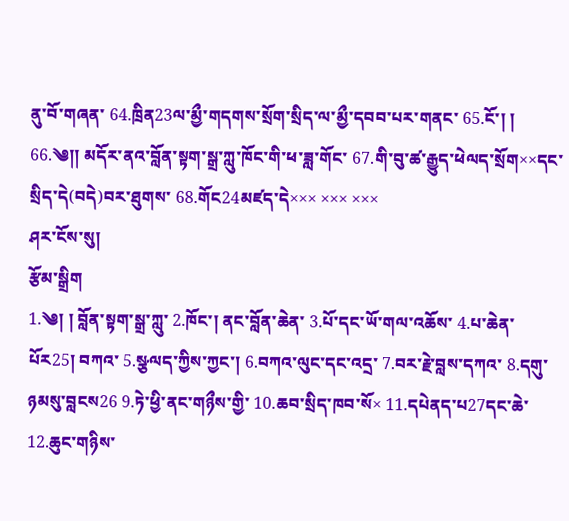ནུ་བོ་གཞན་ 64.ཁྲིན23ལ་མྱྀ་གདགས་སྲོག་སྲིད་ལ་མྱྀ་དབབ་པར་གནང་ 65.ངོ་། ། 66.༄།། མདོར་ནའ་བློན་སྟག་སྒྲ་ཀླུ་ཁོང་གི་ཕ་ཟླ་གོང་ 67.གི་བུ་ཚ་རྒྱུད་ཕེལད་སྲོག××དང་སྲིད་དེ(བདེ)བར་ཐུགས་ 68.གོང24མཛད་དེ××× ××× ×××
ཤར་ངོས་སུ།
རྩོམ་སྒྲིག
1.༄། ། བློན་སྟག་སྒྲ་ཀླུ་ 2.ཁོང་། ནང་བློན་ཆེན་ 3.པོ་དང་ཡོ་གལ་འཆོས་ 4.པ་ཆེན་པོར25། བཀའ་ 5.སྩལད་ཀྱིས་ཀྱང་། 6.བཀའ་ལུང་དང་འདྲ་ 7.བར་རྗེ་བླས་དཀའ་ 8.དགུ་ཉམསུ་བླངས26 9.ཏེ་ཕྱི་ནང་གཉྀས་གྱི་ 10.ཆབ་སྲིད་ཁབ་སོ× 11.དཔེནད་པ27དང་ཆེ་ 12.ཆུང་གཉིས་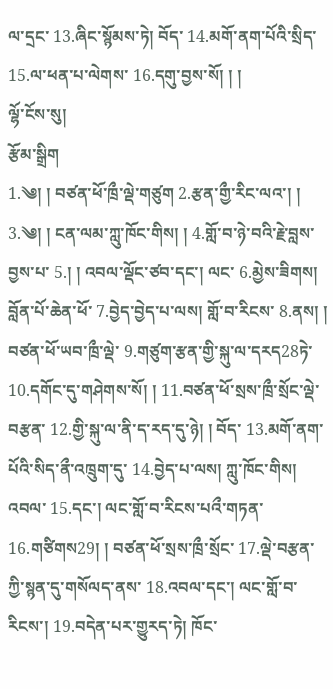ལ་དྲང་ 13.ཞིང་སྙོམས་ཏེ། བོད་ 14.མགོ་ནག་པོའི་སྲིད་ 15.ལ་ཕན་པ་ལེགས་ 16.དགུ་བྱས་སོ། ། །
ལྷོ་ངོས་སུ།
རྩོམ་སྒྲིག
1.༄། ། བཙན་ཕོ་ཁྲྀ་ལྡེ་གཙུག 2.རྩན་གྱྀ་རིང་ལའ་། ། 3.༄། ། ངན་ལམ་ཀླུ་ཁོང་གིས། ། 4.གློ་བ་ཉེ་བའི་རྗེ་བླས་བྱས་པ་ 5.། ། འབལ་ལྡོང་ཙབ་དང་། ལང་ 6.མྱེས་ཟིགས། བློན་པོ་ཆེན་ཕོ་ 7.བྱེད་བྱེད་པ་ལས། གློ་བ་རིངས་ 8.ནས། ། བཙན་ཕོ་ཡབ་ཁྲྀ་ལྡེ་ 9.གཙུག་རྩན་གྱི་སྐུ་ལ་དརད28ཏེ་ 10.དགོང་དུ་གཤེགས་སོ། ། 11.བཙན་ཕོ་སྲས་ཁྲྀ་སྲོང་ལྡེ་བརྩན་ 12.གྱི་སྐུ་ལ་ནི་ད་རད་དུ་ཉེ། ། བོད་ 13.མགོ་ནག་པོའི་སིད་ནྀ་འཁྲུག་དུ་ 14.བྱེད་པ་ལས། ཀླུ་ཁོང་གིས། འབལ་ 15.དང་། ལང་གློ་བ་རིངས་པའྀ་གཏན་ 16.གཙིགས29། ། བཙན་ཕོ་སྲས་ཁྲྀ་སྲོང་ 17.ལྡེ་བརྩན་ཀྱི་སྙན་དུ་གསོལད་ནས་ 18.འབལ་དང་། ལང་གློ་བ་རིངས་། 19.བདེན་པར་གྱུརད་ཏེ། ཁོང་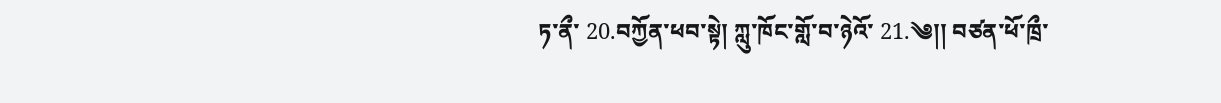ཏ་ནྀ་ 20.བཀྱོན་ཕབ་སྟེ། ཀླུ་ཁོང་གློ་བ་ཉེའོ་ 21.༄།། བཙན་ཕོ་ཁྲྀ་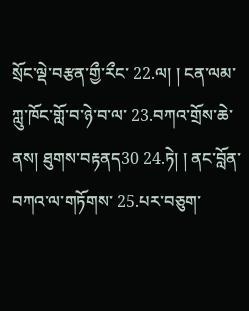སྲོང་ལྡེ་བརྩན་གྱྀ་རྀང་ 22.ལ། ། ངན་ལམ་ཀླུ་ཁོང་གློ་བ་ཉེ་བ་ལ་ 23.བཀའ་གྲོས་ཆེ་ནས། ཐུགས་བརྟནད30 24.ཏེ། ། ནང་བློན་བཀའ་ལ་གཏོགས་ 25.པར་བཅུག་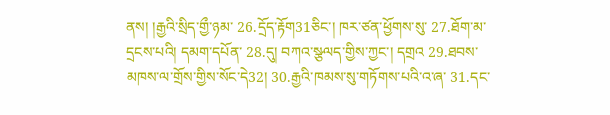ནས། །རྒྱའི་སྲིད་གྱྀ་ཉམ་ 26.དྲོད་རྟོག31ཅིང་། ཁར་ཙན་ཕྱོགས་སུ་ 27.ཐོག་མ་དྲངས་པའི། དམག་དཔོན་ 28.དུ། བཀའ་སྩལད་གྱིས་ཀྱང་། དགྲའ 29.ཐབས་མཁས་ལ་གྲོས་གྱིས་སོང་དེ32། 30.རྒྱའི་ཁམས་སུ་གཏོགས་པའི་འ་ཞ་ 31.དང་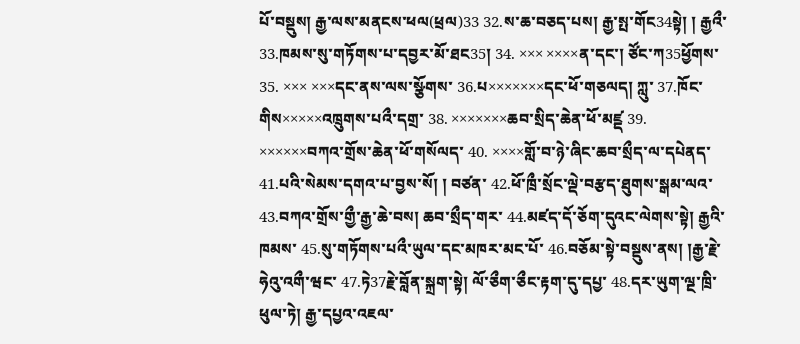པོ་བསྡུས། རྒྱ་ལས་མནངས་ཕལ(ཕྲལ)33 32.ས་ཆ་བཅད་པས། རྒྱ་སྤ་གོང34སྟེ། ། རྒྱའྀ་ 33.ཁམས་སུ་གཏོགས་པ་དབྱར་མོ་ཐང35། 34. ××× ××××ན་དང་། ཙོང་ཀ35ཕྱོགས་ 35. ××× ×××དང་ནས་ལས་སྩོགས་ 36.པ×××××××དང་ཕོ་གཅལད། ཀླུ་ 37.ཁོང་གིས×××××འཁྲུགས་པའྀ་དགྲ་ 38. ×××××××ཆབ་སྲིད་ཆེན་ཕོ་མཛྡ 39. ××××××བཀའ་གྲོས་ཆེན་ཕོ་གསོལད་ 40. ××××གློ་བ་ཉེ་ཞིང་ཆབ་སྲྀད་ལ་དཔེནད་ 41.པའི་སེམས་དགའ་པ་བྱས་སོ། ། བཙན་ 42.ཕོ་ཁྲྀ་སྲོང་ལྡེ་བརྩད་ཐུགས་སྒམ་ལའ་ 43.བཀའ་གྲོས་གྱྀ་རྒྱ་ཆེ་བས། ཆབ་སྲྀད་གར་ 44.མཛད་དོ་ཅོག་དུའང་ལེགས་སྟེ། རྒྱའི་ཁམས་ 45.སུ་གཏོགས་པའྀ་ཡུལ་དང་མཁར་མང་པོ་ 46.བཅོམ་སྟེ་བསྡུས་ནས། །རྒྱ་རྗེ་ཧེའུ་འགྀ་ཝང་ 47.ཏེ37རྗེ་བློན་སྐྲག་སྟེ། ལོ་ཅྀག་ཅྀང་རྟག་དུ་དཔྱ་ 48.དར་ཡུག་ལྔ་ཁྲི་ཕུལ་ཏེ། རྒྱ་དཔྱའ་འཇལ་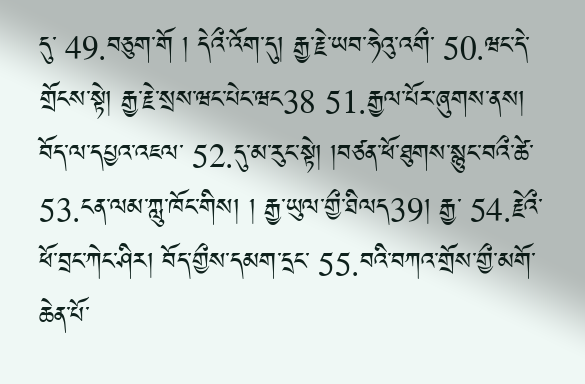དུ་ 49.བཅུག་གོ ། དེའྀ་འོག་དུ། རྒྱ་རྗེ་ཡབ་ཧེའུ་འགྀ་ 50.ཝང་དེ་གྲོངས་སྟེ། རྒྱ་རྗེ་སྲས་ཝང་པེང་ཝང38 51.རྒྱལ་པོར་ཞུགས་ནས། བོད་ལ་དཔྱའ་འཇལ་ 52.དུ་མ་རུང་སྟེ། །བཙན་ཕོ་ཐུགས་སྙུང་བའྀ་ཚེ་ 53.ངན་ལམ་ཀླུ་ཁོང་གིས། ། རྒྱ་ཡུལ་གྱྀ་ཐིལད39། རྒྱ་ 54.རྗེའྀ་ཕོ་བྲང་ཀེང་ཤིར། བོད་གྱྀས་དམག་དྲང་ 55.བའི་བཀའ་གྲོས་གྱྀ་མགོ་ཆེན་པོ་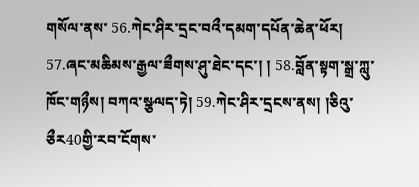གསོལ་ནས་ 56.ཀེང་ཤིར་དྲང་བའྀ་དམག་དཔོན་ཆེན་ཕོར། 57.ཞང་མཆིམས་རྒྱལ་ཟྀགས་ཤུ་ཐེང་དང་། ། 58.བློན་སྟག་སྒྲ་ཀླུ་ཁོང་གཉྀས། བཀའ་སྩལད་ཏེ། 59.ཀེང་ཤིར་དྲངས་ནས། །ཅིའུ་ཅྀར40གྱི་རབ་ངོགས་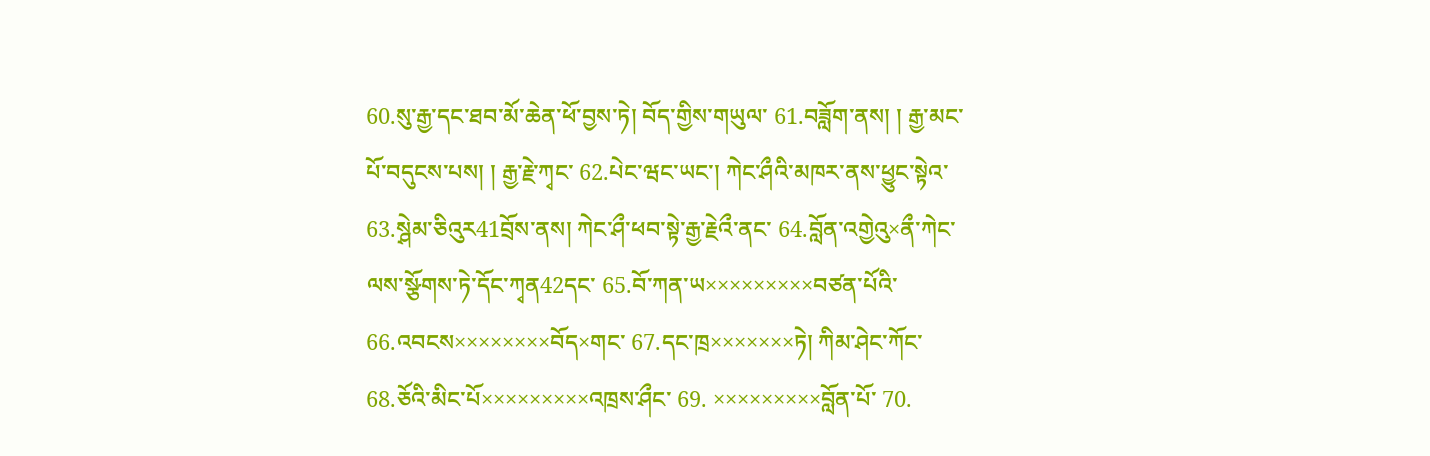60.སུ་རྒྱ་དང་ཐབ་མོ་ཆེན་ཕོ་བྱས་ཏེ། བོད་གྱིས་གཡུལ་ 61.བཟློག་ནས། ། རྒྱ་མང་པོ་བདུངས་པས། ། རྒྱ་རྗེ་ཀྭང་ 62.པེང་ཝང་ཡང་། ཀེང་ཤྀའི་མཁར་ནས་ཕྱུང་སྟེའ་ 63.སྴེམ་ཅིའུར41བྲོས་ནས། ཀེང་ཤྀ་ཕབ་སྟེ་རྒྱ་རྗེའྀ་ནང་ 64.བློན་འགྱེའུ×ནྀ་ཀེང་ལས་སྩོགས་ཏེ་དོང་ཀྭན42དང་ 65.བོ་ཀན་ཡ×××××××××བཙན་པོའི་ 66.འབངས××××××××བོད×གང་ 67.དང་ཁྲ×××××××ཏེ། ཀིམ་ཤེང་ཀོང་ 68.ཅོའི་མིང་པོ×××××××××འཁྲས་ཤྀང་ 69. ×××××××××བློན་པོ་ 70.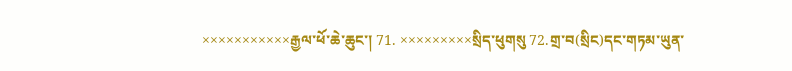×××××××××××རྒྱལ་ཕོ་ཆེ་ཆུང་། 71. ×××××××××སྲིད་ཕུགསུ 72.གྲ་བ(སྲིང)དང་གཏམ་ཡུན་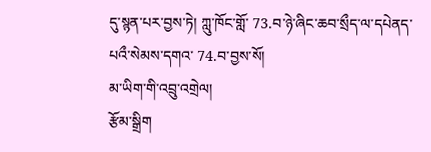དུ་སྙན་པར་བྱས་ཏེ། ཀླུ་ཁོང་གློ་ 73.བ་ཉེ་ཞིང་ཆབ་སྲྀད་ལ་དཔེནད་པའྀ་སེམས་དགའ་ 74.བ་བྱས་སོ།
མ་ཡིག་གི་འབྲུ་འགྲེལ།
རྩོམ་སྒྲིག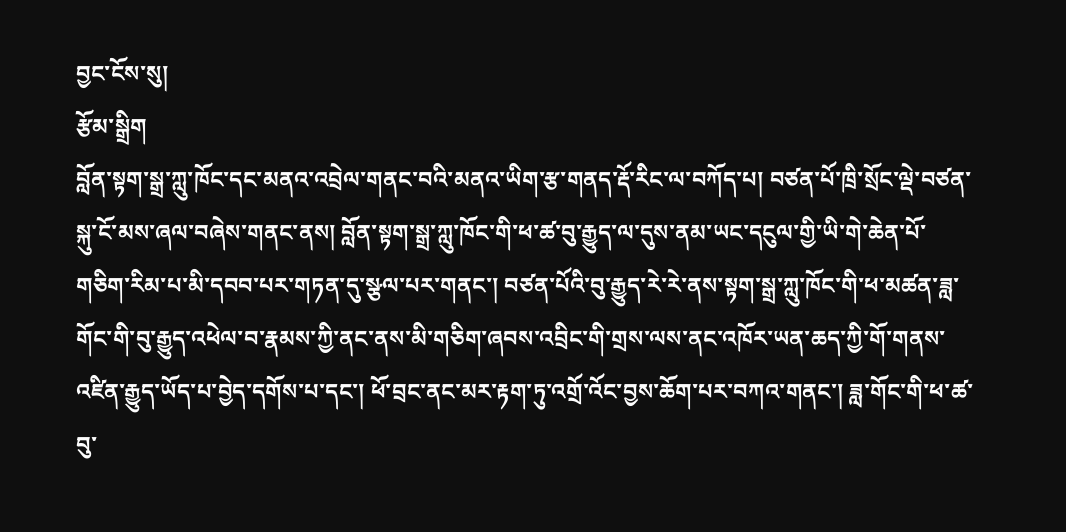བྱང་ངོས་སུ།
རྩོམ་སྒྲིག
བློན་སྟག་སྒྲ་ཀླུ་ཁོང་དང་མནའ་འབྲེལ་གནང་བའི་མནའ་ཡིག་རྩ་གནད་རྡོ་རིང་ལ་བཀོད་པ། བཙན་པོ་ཁྲི་སྲོང་ལྡེ་བཙན་སྐུ་ངོ་མས་ཞལ་བཞེས་གནང་ནས། བློན་སྟག་སྒྲ་ཀླུ་ཁོང་གི་ཕ་ཚ་བུ་རྒྱུད་ལ་དུས་ནམ་ཡང་དངུལ་གྱི་ཡི་གེ་ཆེན་པོ་གཅིག་རིམ་པ་མི་དབབ་པར་གཏན་དུ་སྩལ་པར་གནང་། བཙན་པོའི་བུ་རྒྱུད་རེ་རེ་ནས་སྟག་སྒྲ་ཀླུ་ཁོང་གི་ཕ་མཚན་ཟླ་གོང་གི་བུ་རྒྱུད་འཕེལ་བ་རྣམས་ཀྱི་ནང་ནས་མི་གཅིག་ཞབས་འབྲིང་གི་གྲས་ལས་ནང་འཁོར་ཡན་ཆད་ཀྱི་གོ་གནས་འཛིན་རྒྱུད་ཡོད་པ་བྱེད་དགོས་པ་དང་། ཕོ་བྲང་ནང་མར་རྟག་ཏུ་འགྲོ་འོང་བྱས་ཆོག་པར་བཀའ་གནང་། ཟླ་གོང་གི་ཕ་ཚ་བུ་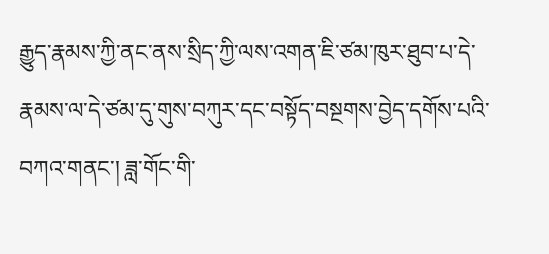རྒྱུད་རྣམས་ཀྱི་ནང་ནས་སྲིད་ཀྱི་ལས་འགན་ཇི་ཙམ་ཁུར་ཐུབ་པ་དེ་རྣམས་ལ་དེ་ཙམ་དུ་གུས་བཀུར་དང་བསྟོད་བསྔགས་བྱེད་དགོས་པའི་བཀའ་གནང་། ཟླ་གོང་གི་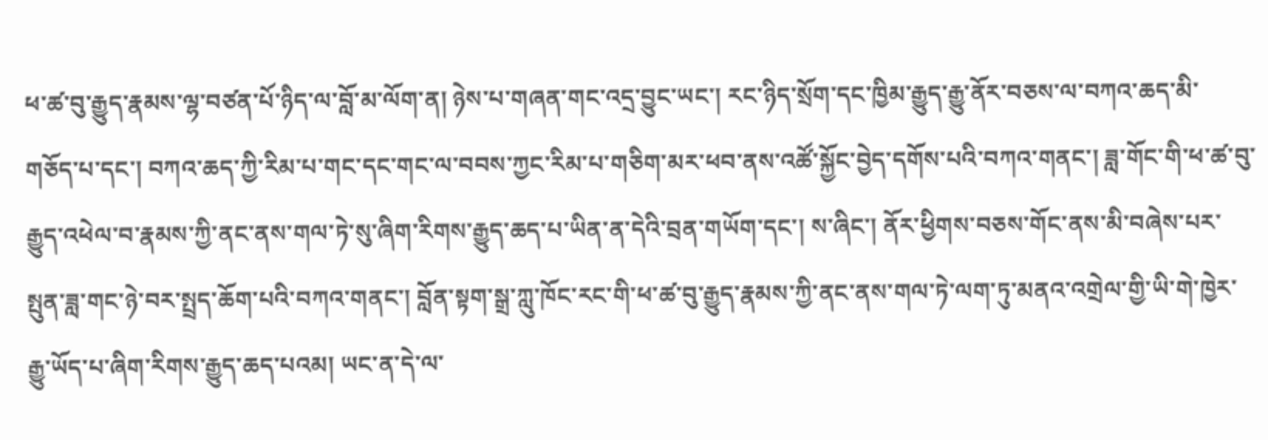ཕ་ཚ་བུ་རྒྱུད་རྣམས་ལྷ་བཙན་པོ་ཉིད་ལ་བློ་མ་ལོག་ན། ཉེས་པ་གཞན་གང་འདྲ་བྱུང་ཡང་། རང་ཉིད་སྲོག་དང་ཁྱིམ་རྒྱུད་རྒྱུ་ནོར་བཅས་ལ་བཀའ་ཆད་མི་གཅོད་པ་དང་། བཀའ་ཆད་ཀྱི་རིམ་པ་གང་དང་གང་ལ་བབས་ཀྱང་རིམ་པ་གཅིག་མར་ཕབ་ནས་འཚོ་སྐྱོང་བྱེད་དགོས་པའི་བཀའ་གནང་། ཟླ་གོང་གི་ཕ་ཚ་བུ་རྒྱུད་འཕེལ་བ་རྣམས་ཀྱི་ནང་ནས་གལ་ཏེ་སུ་ཞིག་རིགས་རྒྱུད་ཆད་པ་ཡིན་ན་དེའི་བྲན་གཡོག་དང་། ས་ཞིང་། ནོར་ཕྱིགས་བཅས་གོང་ནས་མི་བཞེས་པར་སྤུན་ཟླ་གང་ཉེ་བར་སྤྲད་ཆོག་པའི་བཀའ་གནང་། བློན་སྟག་སྒྲ་ཀླུ་ཁོང་རང་གི་ཕ་ཚ་བུ་རྒྱུད་རྣམས་ཀྱི་ནང་ནས་གལ་ཏེ་ལག་ཏུ་མནའ་འགྲེལ་གྱི་ཡི་གེ་ཁྱེར་རྒྱུ་ཡོད་པ་ཞིག་རིགས་རྒྱུད་ཆད་པའམ། ཡང་ན་དེ་ལ་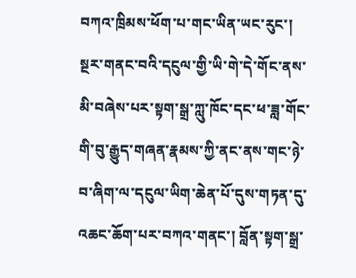བཀའ་ཁྲིམས་ཕོག་པ་གང་ཡིན་ཡང་རུང་། སྔར་གནང་བའི་དངུལ་གྱི་ཡི་གེ་དེ་གོང་ནས་མི་བཞེས་པར་སྟག་སྒྲ་ཀླུ་ཁོང་དང་ཕ་ཟླ་གོང་གི་བུ་རྒྱུད་གཞན་རྣམས་ཀྱི་ནང་ནས་གང་ཉེ་བ་ཞིག་ལ་དངུལ་ཡིག་ཆེན་པོ་དུས་གཏན་དུ་འཆང་ཆོག་པར་བཀའ་གནང་། བློན་སྟག་སྒྲ་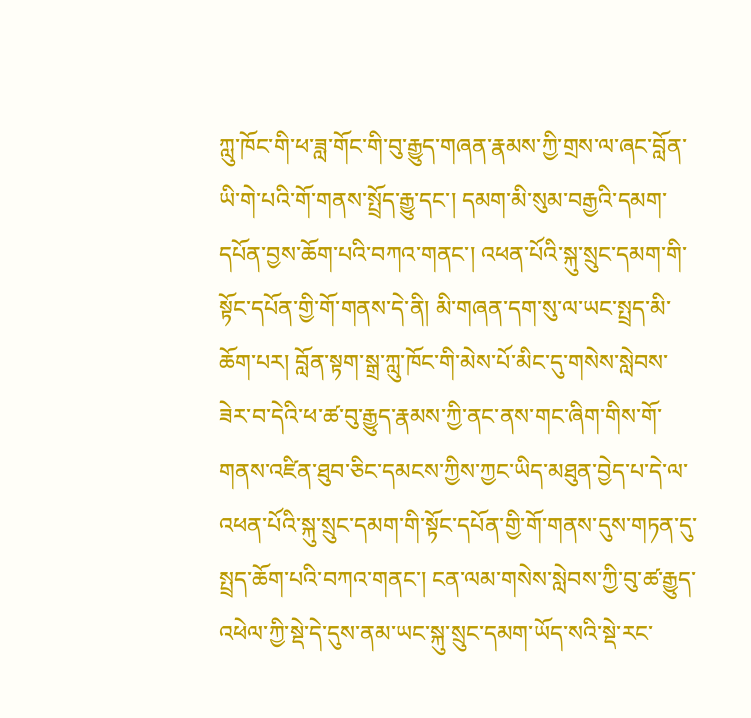ཀླུ་ཁོང་གི་ཕ་ཟླ་གོང་གི་བུ་རྒྱུད་གཞན་རྣམས་ཀྱི་གྲས་ལ་ཞང་བློན་ཡི་གེ་པའི་གོ་གནས་སྤྲོད་རྒྱུ་དང་། དམག་མི་སུམ་བརྒྱའི་དམག་དཔོན་བྱས་ཆོག་པའི་བཀའ་གནང་། འཕན་པོའི་སྐུ་སྲུང་དམག་གི་སྟོང་དཔོན་གྱི་གོ་གནས་དེ་ནི། མི་གཞན་དག་སུ་ལ་ཡང་སྤྲད་མི་ཆོག་པར། བློན་སྟག་སྒྲ་ཀླུ་ཁོང་གི་མེས་པོ་མིང་དུ་གསེས་སླེབས་ཟེར་བ་དེའི་ཕ་ཚ་བུ་རྒྱུད་རྣམས་ཀྱི་ནང་ནས་གང་ཞིག་གིས་གོ་གནས་འཛིན་ཐུབ་ཅིང་དམངས་ཀྱིས་ཀྱང་ཡིད་མཐུན་བྱེད་པ་དེ་ལ་འཕན་པོའི་སྐུ་སྲུང་དམག་གི་སྟོང་དཔོན་གྱི་གོ་གནས་དུས་གཏན་དུ་སྤྲད་ཆོག་པའི་བཀའ་གནང་། ངན་ལམ་གསེས་སླེབས་ཀྱི་བུ་ཚ་རྒྱུད་འཕེལ་ཀྱི་སྡེ་དེ་དུས་ནམ་ཡང་སྐུ་སྲུང་དམག་ཡོད་སའི་སྡེ་རང་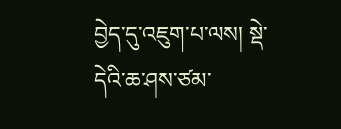བྱེད་དུ་འཇུག་པ་ལས། སྡེ་དེའི་ཆ་ཤས་ཙམ་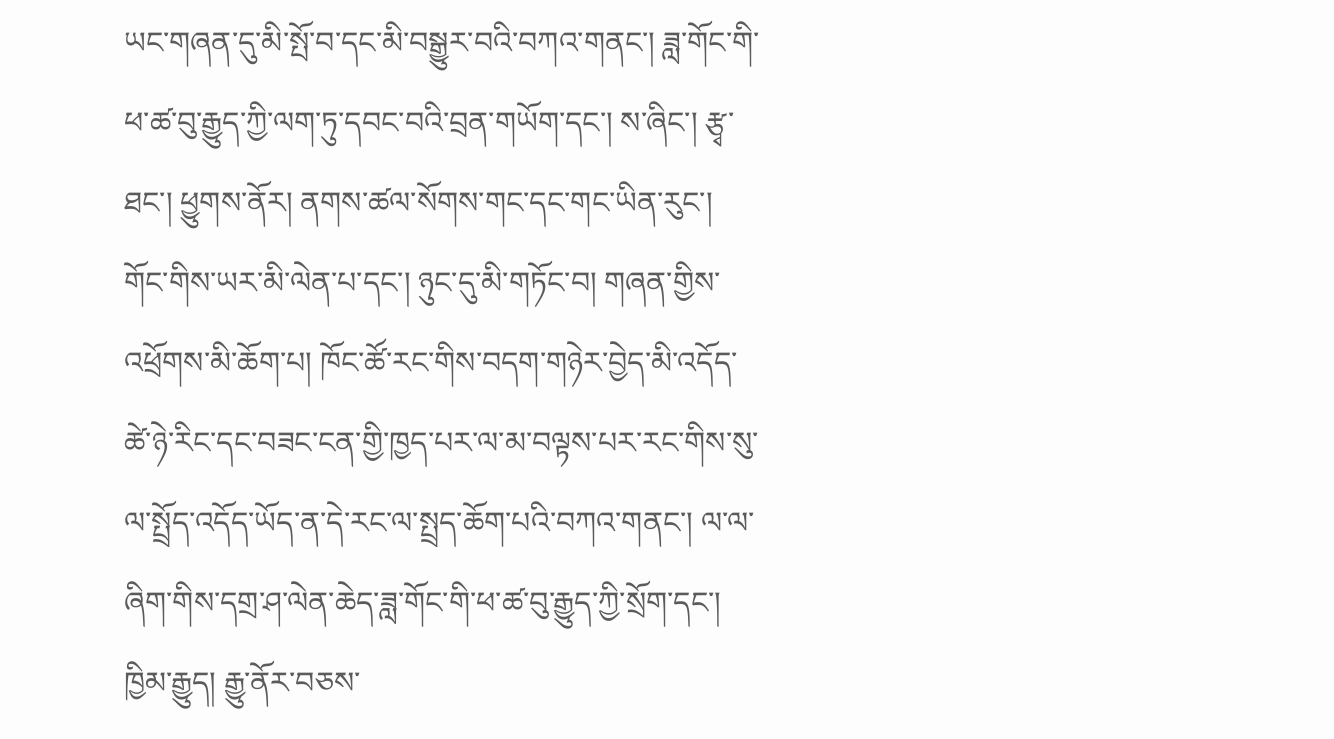ཡང་གཞན་དུ་མི་སྤོ་བ་དང་མི་བསྒྱུར་བའི་བཀའ་གནང་། ཟླ་གོང་གི་ཕ་ཚ་བུ་རྒྱུད་ཀྱི་ལག་ཏུ་དབང་བའི་བྲན་གཡོག་དང་། ས་ཞིང་། རྩྭ་ཐང་། ཕྱུགས་ནོར། ནགས་ཚལ་སོགས་གང་དང་གང་ཡིན་རུང་། གོང་གིས་ཡར་མི་ལེན་པ་དང་། ཉུང་དུ་མི་གཏོང་བ། གཞན་གྱིས་འཕྲོགས་མི་ཆོག་པ། ཁོང་ཚོ་རང་གིས་བདག་གཉེར་བྱེད་མི་འདོད་ཚེ་ཉེ་རིང་དང་བཟང་ངན་གྱི་ཁྱད་པར་ལ་མ་བལྟས་པར་རང་གིས་སུ་ལ་སྤྲོད་འདོད་ཡོད་ན་དེ་རང་ལ་སྤྲད་ཆོག་པའི་བཀའ་གནང་། ལ་ལ་ཞིག་གིས་དགྲ་ཤ་ལེན་ཆེད་ཟླ་གོང་གི་ཕ་ཚ་བུ་རྒྱུད་ཀྱི་སྲོག་དང་། ཁྱིམ་རྒྱུད། རྒྱུ་ནོར་བཅས་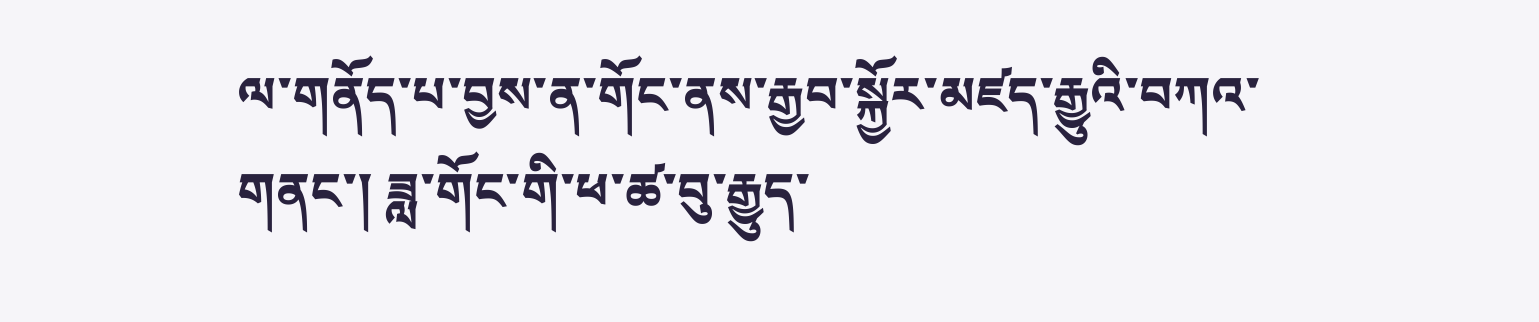ལ་གནོད་པ་བྱས་ན་གོང་ནས་རྒྱབ་སྐྱོར་མཛད་རྒྱུའི་བཀའ་གནང་། ཟླ་གོང་གི་ཕ་ཚ་བུ་རྒྱུད་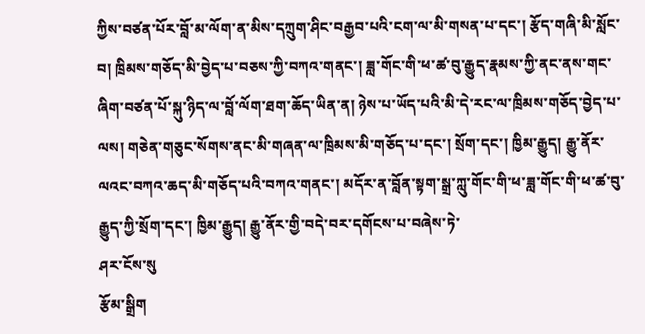ཀྱིས་བཙན་པོར་བློ་མ་ལོག་ན་མིས་དཀྲུག་ཤིང་བརྒྱབ་པའི་ངག་ལ་མི་གསན་པ་དང་། རྩོད་གཞི་མི་སློང་བ། ཁྲིམས་གཅོད་མི་བྱེད་པ་བཅས་ཀྱི་བཀའ་གནང་། ཟླ་གོང་གི་ཕ་ཚ་བུ་རྒྱུད་རྣམས་ཀྱི་ནང་ནས་གང་ཞིག་བཙན་པོ་སྐུ་ཉིད་ལ་བློ་ལོག་ཐག་ཆོད་ཡིན་ན། ཉེས་པ་ཡོད་པའི་མི་དེ་རང་ལ་ཁྲིམས་གཅོད་བྱེད་པ་ལས། གཅེན་གཅུང་སོགས་ནང་མི་གཞན་ལ་ཁྲིམས་མི་གཅོད་པ་དང་། སྲོག་དང་། ཁྱིམ་རྒྱུད། རྒྱུ་ནོར་ལའང་བཀའ་ཆད་མི་གཅོད་པའི་བཀའ་གནང་། མདོར་ན་བློན་སྟག་སྒྲ་ཀླུ་གོང་གི་ཕ་ཟླ་གོང་གི་ཕ་ཚ་བུ་རྒྱུད་ཀྱི་སྲོག་དང་། ཁྱིམ་རྒྱུད། རྒྱུ་ནོར་གྱི་བདེ་བར་དགོངས་པ་བཞེས་ཏེ་
ཤར་ངོས་སུ
རྩོམ་སྒྲིག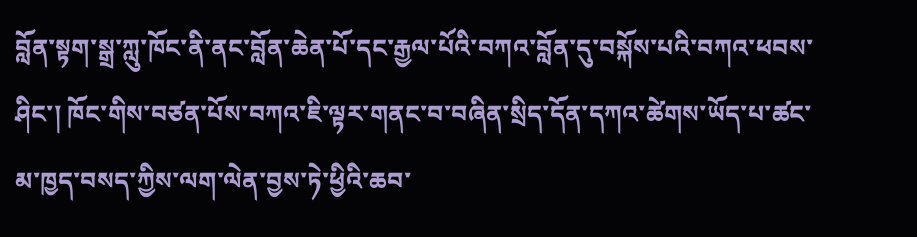བློན་སྟག་སྒྲ་ཀླུ་ཁོང་ནི་ནང་བློན་ཆེན་པོ་དང་རྒྱལ་པོའི་བཀའ་བློན་དུ་བསྐོས་པའི་བཀའ་ཕབས་ཤིང་། ཁོང་གིས་བཙན་པོས་བཀའ་ཇི་ལྟར་གནང་བ་བཞིན་སྲིད་དོན་དཀའ་ཚེགས་ཡོད་པ་ཚང་མ་ཁྱད་བསད་ཀྱིས་ལག་ལེན་བྱས་ཏེ་ཕྱིའི་ཆབ་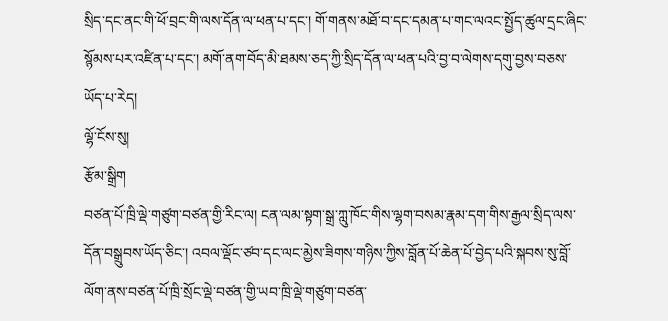སྲིད་དང་ནང་གི་ཕོ་བྲང་གི་ལས་དོན་ལ་ཕན་པ་དང་། གོ་གནས་མཐོ་བ་དང་དམན་པ་གང་ལའང་སྤྱོད་ཚུལ་དྲང་ཞིང་སྙོམས་པར་འཛིན་པ་དང་། མགོ་ནག་བོད་མི་ཐམས་ཅད་ཀྱི་སྲིད་དོན་ལ་ཕན་པའི་བྱ་བ་ལེགས་དགུ་བྱས་བཅས་ཡོད་པ་རེད།
ལྷོ་ངོས་སུ།
རྩོམ་སྒྲིག
བཙན་པོ་ཁྲི་ལྡེ་གཙུག་བཙན་གྱི་རིང་ལ། ངན་ལམ་སྟག་སྒྲ་ཀླུ་ཁོང་གིས་ལྷག་བསམ་རྣམ་དག་གིས་རྒྱལ་སྲིད་ལས་དོན་བསྒྲུབས་ཡོད་ཅིང་། འབལ་ལྡོང་ཙབ་དང་ལང་མྱེས་ཟིགས་གཉིས་ཀྱིས་བློན་པོ་ཆེན་པོ་བྱེད་པའི་སྐབས་སུ་བློ་ལོག་ནས་བཙན་པོ་ཁྲི་སྲོང་ལྡེ་བཙན་གྱི་ཡབ་ཁྲི་ལྡེ་གཙུག་བཙན་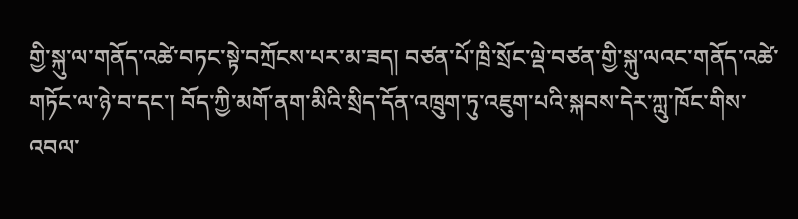གྱི་སྐུ་ལ་གནོད་འཚེ་བཏང་སྟེ་བཀྲོངས་པར་མ་ཟད། བཙན་པོ་ཁྲི་སྲོང་ལྡེ་བཙན་གྱི་སྐུ་ལའང་གནོད་འཚེ་གཏོང་ལ་ཉེ་བ་དང་། བོད་ཀྱི་མགོ་ནག་མིའི་སྲིད་དོན་འཁྲུག་ཏུ་འཇུག་པའི་སྐབས་དེར་ཀླུ་ཁོང་གིས་འབལ་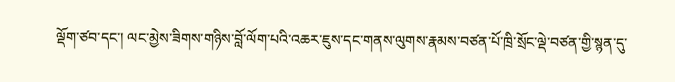ལྡོག་ཙབ་དང་། ལང་མྱེས་ཟིགས་གཉིས་བློ་ལོག་པའི་འཆར་ཇུས་དང་གནས་ལུགས་རྣམས་བཙན་པོ་ཁྲི་སྲོང་ལྡེ་བཙན་གྱི་སྙན་དུ་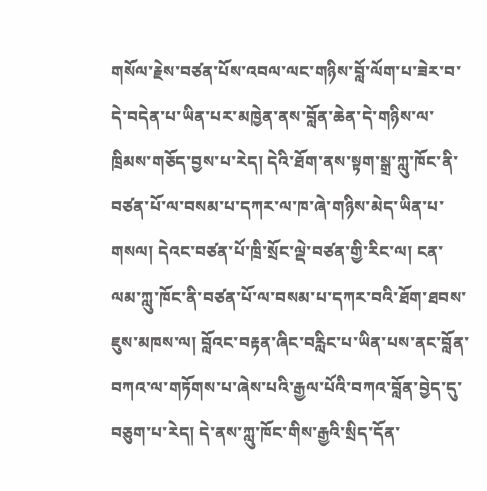གསོལ་རྗེས་བཙན་པོས་འབལ་ལང་གཉིས་བློ་ལོག་པ་ཟེར་བ་དེ་བདེན་པ་ཡིན་པར་མཁྱེན་ནས་བློན་ཆེན་དེ་གཉིས་ལ་ཁྲིམས་གཅོད་བྱས་པ་རེད། དེའི་ཐོག་ནས་སྟག་སྒྲ་ཀླུ་ཁོང་ནི་བཙན་པོ་ལ་བསམ་པ་དཀར་ལ་ཁ་ཞེ་གཉིས་མེད་ཡིན་པ་གསལ། དེའང་བཙན་པོ་ཁྲི་སྲོང་ལྡེ་བཙན་གྱི་རིང་ལ། ངན་ལམ་ཀླུ་ཁོང་ནི་བཙན་པོ་ལ་བསམ་པ་དཀར་བའི་ཐོག་ཐབས་ཇུས་མཁས་ལ། བློའང་བརྟན་ཞིང་བརླིང་པ་ཡིན་པས་ནང་བློན་བཀའ་ལ་གཏོགས་པ་ཞེས་པའི་རྒྱལ་པོའི་བཀའ་བློན་བྱེད་དུ་བཅུག་པ་རེད། དེ་ནས་ཀླུ་ཁོང་གིས་རྒྱའི་སྲིད་དོན་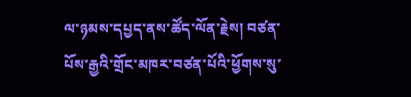ལ་ཉམས་དཔྱད་ནས་ཚོད་ལོན་རྗེས། བཙན་པོས་རྒྱའི་གྲོང་མཁར་བཙན་པོའི་ཕྱོགས་སུ་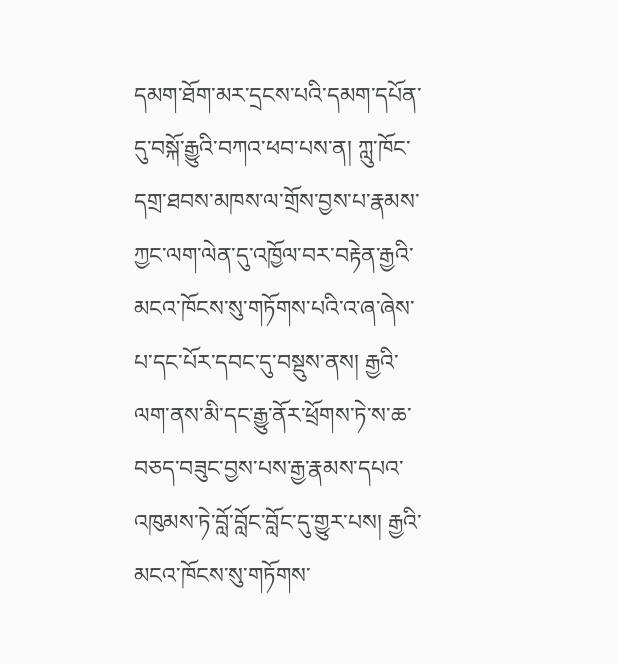དམག་ཐོག་མར་དྲངས་པའི་དམག་དཔོན་དུ་བསྐོ་རྒྱུའི་བཀའ་ཕབ་པས་ན། ཀླུ་ཁོང་དགྲ་ཐབས་མཁས་ལ་གྲོས་བྱས་པ་རྣམས་ཀྱང་ལག་ལེན་དུ་འཁྱོལ་བར་བརྟེན་རྒྱའི་མངའ་ཁོངས་སུ་གཏོགས་པའི་འ་ཞ་ཞེས་པ་དང་པོར་དབང་དུ་བསྡུས་ནས། རྒྱའི་ལག་ནས་མི་དང་རྒྱུ་ནོར་ཕྲོགས་ཏེ་ས་ཆ་བཅད་བཟུང་བྱས་པས་རྒྱ་རྣམས་དཔའ་འཁུམས་ཏེ་བློ་བློང་བློང་དུ་གྱུར་པས། རྒྱའི་མངའ་ཁོངས་སུ་གཏོགས་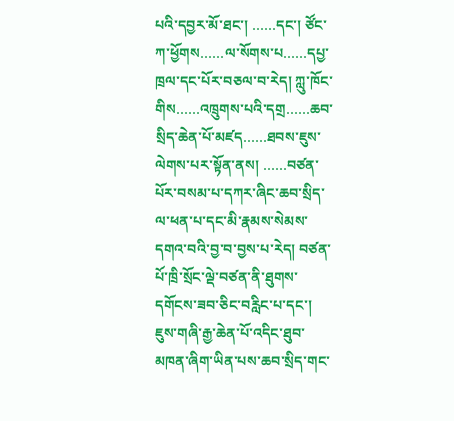པའི་དབྱར་མོ་ཐང་། ……དང་། ཙོང་ཀ་ཕྱོགས……ལ་སོགས་པ……དཔྱ་ཁྲལ་དང་པོར་བཅལ་བ་རེད། ཀླུ་ཁོང་གིས……འཁྲུགས་པའི་དགྲ……ཆབ་སྲིད་ཆེན་པོ་མཛད……ཐབས་ཇུས་ལེགས་པར་སྟོན་ནས། ……བཙན་པོར་བསམ་པ་དཀར་ཞིང་ཆབ་སྲིད་ལ་ཕན་པ་དང་མི་རྣམས་སེམས་དགའ་བའི་བྱ་བ་བྱས་པ་རེད། བཙན་པོ་ཁྲི་སྲོང་ལྡེ་བཙན་ནི་ཐུགས་དགོངས་ཟབ་ཅིང་བརླིང་པ་དང་། ཇུས་གཞི་རྒྱ་ཆེན་པོ་འདིང་ཐུབ་མཁན་ཞིག་ཡིན་པས་ཆབ་སྲིད་གང་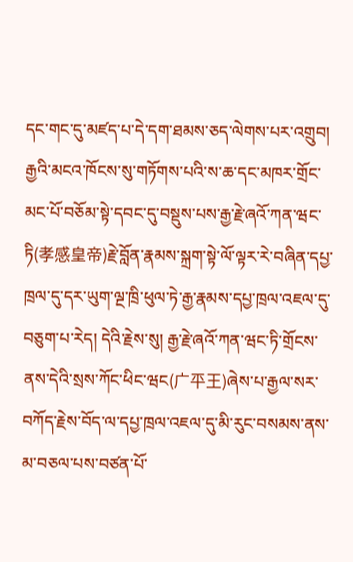དང་གང་དུ་མཛད་པ་དེ་དག་ཐམས་ཅད་ལེགས་པར་འགྲུབ། རྒྱའི་མངའ་ཁོངས་སུ་གཏོགས་པའི་ས་ཆ་དང་མཁར་གྲོང་མང་པོ་བཅོམ་སྟེ་དབང་དུ་བསྡུས་པས་རྒྱ་རྗེ་ཞའོ་ཀན་ཝང་ཏི(孝感皇帝)རྗེ་བློན་རྣམས་སྐྲག་སྟེ་ལོ་ལྟར་རེ་བཞིན་དཔྱ་ཁྲལ་དུ་དར་ཡུག་ལྔ་ཁྲི་ཕུལ་ཏེ་རྒྱ་རྣམས་དཔྱ་ཁྲལ་འཇལ་དུ་བཅུག་པ་རེད། དེའི་རྗེས་སུ། རྒྱ་རྗེ་ཞའོ་ཀན་ཝང་ཏི་གྲོངས་ནས་དེའི་སྲས་ཀོང་ཕིང་ཝང(广平王)ཞེས་པ་རྒྱལ་སར་བཀོད་རྗེས་བོད་ལ་དཔྱ་ཁྲལ་འཇལ་དུ་མི་རུང་བསམས་ནས་མ་བཅལ་པས་བཙན་པོ་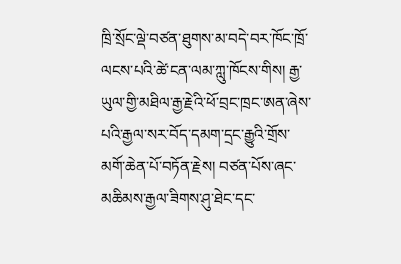ཁྲི་སྲོང་ལྡེ་བཙན་ཐུགས་མ་བདེ་བར་ཁོང་ཁྲོ་ལངས་པའི་ཚེ་ངན་ལམ་ཀླུ་ཁོངས་གིས། རྒྱ་ཡུལ་གྱི་མཐིལ་རྒྱ་རྗེའི་ཕོ་བྲང་ཁྲང་ཨན་ཞེས་པའི་རྒྱལ་སར་བོད་དམག་དྲང་རྒྱུའི་གྲོས་མགོ་ཆེན་པོ་བཏོན་རྗེས། བཙན་པོས་ཞང་མཆིམས་རྒྱལ་ཟིགས་ཤུ་ཐེང་དང་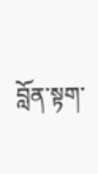བློན་སྟག་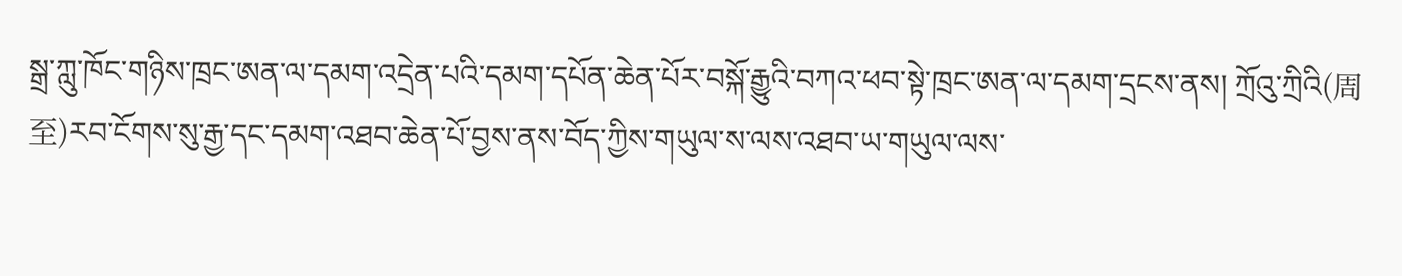སྒྲ་ཀླུ་ཁོང་གཉིས་ཁྲང་ཨན་ལ་དམག་འདྲེན་པའི་དམག་དཔོན་ཆེན་པོར་བསྐོ་རྒྱུའི་བཀའ་ཕབ་སྟེ་ཁྲང་ཨན་ལ་དམག་དྲངས་ནས། ཀྲོའུ་ཀྲིའི(周至)རབ་ངོགས་སུ་རྒྱ་དང་དམག་འཐབ་ཆེན་པོ་བྱས་ནས་བོད་ཀྱིས་གཡུལ་ས་ལས་འཐབ་ཡ་གཡུལ་ལས་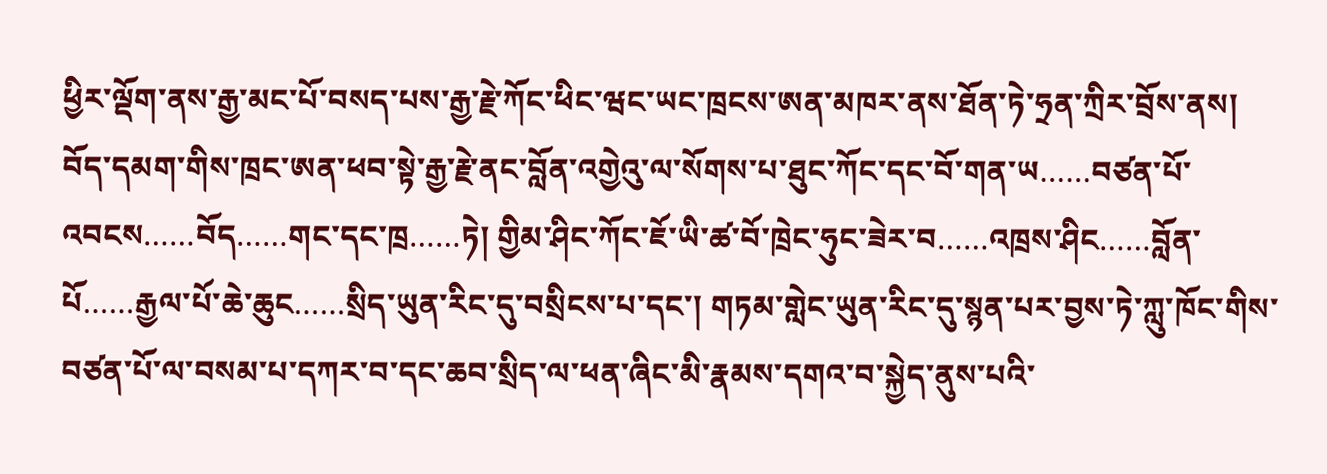ཕྱིར་ལྡོག་ནས་རྒྱ་མང་པོ་བསད་པས་རྒྱ་རྗེ་ཀོང་ཕིང་ཝང་ཡང་ཁྲངས་ཨན་མཁར་ནས་ཐོན་ཏེ་ཧྲན་ཀྲིར་བྲོས་ནས། བོད་དམག་གིས་ཁྲང་ཨན་ཕབ་སྟེ་རྒྱ་རྗེ་ནང་བློན་འགྱེའུ་ལ་སོགས་པ་ཐུང་ཀོང་དང་བོ་གན་ཡ……བཙན་པོ་འབངས……བོད……གང་དང་ཁྲ……ཏེ། གྱིམ་ཤིང་ཀོང་ཇོ་ཡི་ཚ་བོ་ཁྲེང་ཧུང་ཟེར་བ……འཁྲས་ཤིང……བློན་པོ……རྒྱལ་པོ་ཆེ་ཆུང……སྲིད་ཡུན་རིང་དུ་བསྲིངས་པ་དང་། གཏམ་གླེང་ཡུན་རིང་དུ་སྙན་པར་བྱས་ཏེ་ཀླུ་ཁོང་གིས་བཙན་པོ་ལ་བསམ་པ་དཀར་བ་དང་ཆབ་སྲིད་ལ་ཕན་ཞིང་མི་རྣམས་དགའ་བ་སྐྱེད་ནུས་པའི་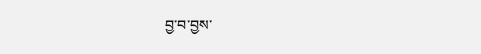བྱ་བ་བྱས་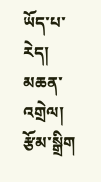ཡོད་པ་རེད།
མཆན་འགྲེལ།
རྩོམ་སྒྲིག